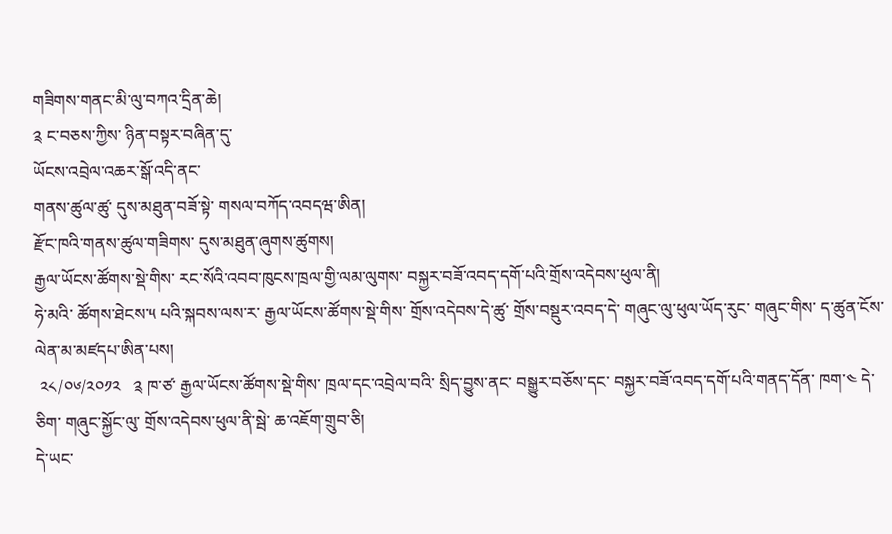གཟིགས་གནང་མི་ལུ་བཀའ་དྲིན་ཆེ།
༉ ང་བཅས་ཀྱིས་ ཉིན་བསྟར་བཞིན་དུ་
ཡོངས་འབྲེལ་འཆར་སྒོ་འདི་ནང་
གནས་ཚུལ་ཚུ་ དུས་མཐུན་བཟོ་སྟེ་ གསལ་བཀོད་འབདཝ་ཨིན།
རྫོང་ཁའི་གནས་ཚུལ་གཟིགས་ དུས་མཐུན་ཞུགས་ཚུགས།
རྒྱལ་ཡོངས་ཚོགས་སྡེ་གིས་ རང་སོའི་འབབ་ཁུངས་ཁྲལ་གྱི་ལམ་ལུགས་ བསྐྱར་བཟོ་འབད་དགོ་པའི་གྲོས་འདེབས་ཕུལ་ནི།
ཧེ་མའི་ ཚོགས་ཐེངས་༥ པའི་སྐབས་ལས་ར་ རྒྱལ་ཡོངས་ཚོགས་སྡེ་གིས་ གྲོས་འདེབས་དེ་ཚུ་ གྲོས་བསྡུར་འབད་དེ་ གཞུང་ལུ་ཕུལ་ཡོད་རུང་ གཞུང་གིས་ ད་ཚུན་ངོས་ལེན་མ་མཛདཔ་ཨིན་པས།
 ༢༨/༠༦/༢༠༡༢   ༉ ཁ་ཙ་ རྒྱལ་ཡོངས་ཚོགས་སྡེ་གིས་ ཁྲལ་དང་འབྲེལ་བའི་ སྲིད་བྱུས་ནང་ བསྒྱུར་བཅོས་དང་ བསྐྱར་བཟོ་འབད་དགོ་པའི་གནད་དོན་ ཁག་༤ དེ་ཅིག་ གཞུང་སྐྱོང་ལུ་ གྲོས་འདེབས་ཕུལ་ནི་སྦེ་ ཆ་འཇོག་གྲུབ་ཅི།
དེ་ཡང་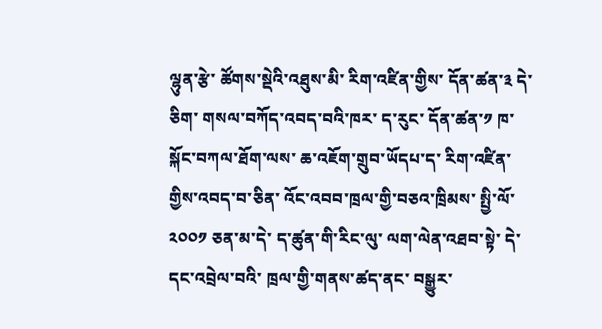ལྷུན་རྩེ་ ཚོགས་སྡེའི་འཐུས་མི་ རིག་འཛིན་གྱིས་ དོན་ཚན་༣ དེ་ཅིག་ གསལ་བཀོད་འབད་བའི་ཁར་ ད་རུང་ དོན་ཚན་༡ ཁ་སྐོང་བཀལ་ཐོག་ལས་ ཆ་འཇོག་གྲུབ་ཡོདཔ་ད་ རིག་འཛིན་གྱིས་འབད་བ་ཅིན་ འོང་འབབ་ཁྲལ་གྱི་བཅའ་ཁྲིམས་ སྤྱི་ལོ་༢༠༠༡ ཅན་མ་དེ་ ད་ཚུན་གི་རིང་ལུ་ ལག་ལེན་འཐབ་སྟེ་ དེ་དང་འབྲེལ་བའི་ ཁྲལ་གྱི་གནས་ཚད་ནང་ བསྒྱུར་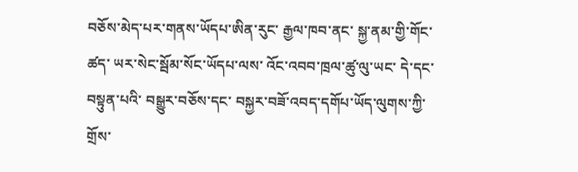བཅོས་མེད་པར་གནས་ཡོདཔ་ཨིན་རུང་ རྒྱལ་ཁབ་ནང་ སྐྱ་ནམ་གྱི་གོང་ཚད་ ཡར་སེང་སྦོམ་སོང་ཡོདཔ་ལས་ འོང་འབབ་ཁྲལ་ཚུ་ལུ་ཡང་ དེ་དང་བསྟུན་པའི་ བསྒྱུར་བཅོས་དང་ བསྐྱར་བཟོ་འབད་དགོཔ་ཡོད་ལུགས་ཀྱི་ གྲོས་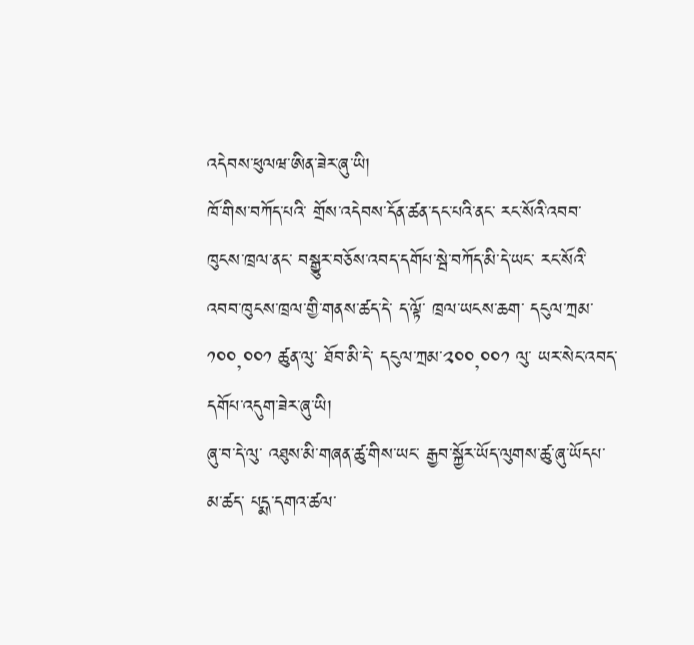འདེབས་ཕུལཝ་ཨིན་ཟེར་ཞུ་ཡི།
ཁོ་གིས་བཀོད་པའི་ གྲོས་འདེབས་དོན་ཚན་དང་པའི་ནང་ རང་སོའི་འབབ་ཁུངས་ཁྲལ་ནང་ བསྒྱུར་བཅོས་འབད་དགོཔ་སྦེ་བཀོད་མི་དེ་ཡང་ རང་སོའི་འབབ་ཁུངས་ཁྲལ་གྱི་གནས་ཚད་དེ་ ད་ལྟོ་ ཁྲལ་ཡངས་ཆག་ དངུལ་ཀྲམ་༡༠༠,༠༠༡ ཚུན་ལུ་ ཐོབ་མི་དེ་ དངུལ་ཀྲམ་༢༠༠,༠༠༡ ལུ་ ཡར་སེང་འབད་དགོཔ་འདུག་ཟེར་ཞུ་ཡི།
ཞུ་བ་དེ་ལུ་ འཐུས་མི་གཞན་ཚུ་གིས་ཡང་ རྒྱབ་སྐྱོར་ཡོད་ལུགས་ཚུ་ཞུ་ཡོདཔ་མ་ཚད་ པདྨ་དགའ་ཚལ་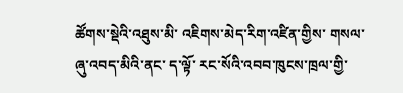ཚོགས་སྡེའི་འཐུས་མི་ འཇིགས་མེད་རིག་འཛིན་གྱིས་ གསལ་ཞུ་འབད་མིའི་ནང་ ད་ལྟོ་ རང་སོའི་འབབ་ཁུངས་ཁྲལ་གྱི་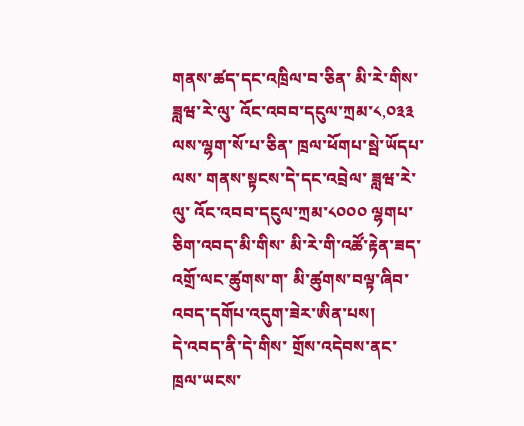གནས་ཚད་དང་འཁྲིལ་བ་ཅིན་ མི་རེ་གིས་ ཟླཝ་རེ་ལུ་ འོང་འབབ་དངུལ་ཀྲམ་༨,༠༣༣ ལས་ལྷག་སོ་པ་ཅིན་ ཁྲལ་ཕོགཔ་སྦེ་ཡོདཔ་ལས་ གནས་སྟངས་དེ་དང་འབྲེལ་ ཟླཝ་རེ་ལུ་ འོང་འབབ་དངུལ་ཀྲམ་༨༠༠༠ ལྷགཔ་ཅིག་འབད་མི་གིས་ མི་རེ་གི་འཚོ་རྟེན་ཟད་འགྲོ་ལང་ཚུགས་ག་ མི་ཚུགས་བལྟ་ཞིབ་འབད་དགོཔ་འདུག་ཟེར་ཨིན་པས།
དེ་འབད་ནི་དེ་གིས་ གྲོས་འདེབས་ནང་ ཁྲལ་ཡངས་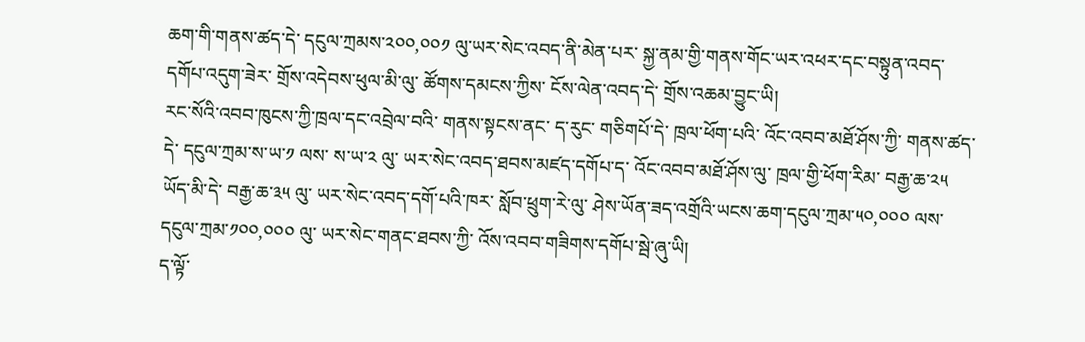ཆག་གི་གནས་ཚད་དེ་ དངུལ་ཀྲམས་༢༠༠,༠༠༡ ལུ་ཡར་སེང་འབད་ནི་མེན་པར་ སྐྱ་ནམ་གྱི་གནས་གོང་ཡར་འཕར་དང་བསྟུན་འབད་དགོཔ་འདུག་ཟེར་ གྲོས་འདེབས་ཕུལ་མི་ལུ་ ཚོགས་དམངས་ཀྱིས་ ངོས་ལེན་འབད་དེ་ གྲོས་འཆམ་བྱུང་ཡི།
རང་སོའི་འབབ་ཁུངས་ཀྱི་ཁྲལ་དང་འབྲེལ་བའི་ གནས་སྟངས་ནང་ ད་རུང་ གཅིགཔོ་དེ་ ཁྲལ་ཕོག་པའི་ འོང་འབབ་མཐོ་ཤོས་ཀྱི་ གནས་ཚད་དེ་ དངུལ་ཀྲམ་ས་ཡ་༡ ལས་ ས་ཡ་༢ ལུ་ ཡར་སེང་འབད་ཐབས་མཛད་དགོཔ་ད་ འོང་འབབ་མཐོ་ཤོས་ལུ་ ཁྲལ་གྱི་ཕོག་རིམ་ བརྒྱ་ཆ་༢༥ ཡོད་མི་དེ་ བརྒྱ་ཆ་༣༥ ལུ་ ཡར་སེང་འབད་དགོ་པའི་ཁར་ སློབ་ཕྲུག་རེ་ལུ་ ཤེས་ཡོན་ཟད་འགྲོའི་ཡངས་ཆག་དངུལ་ཀྲམ་༥༠,༠༠༠ ལས་ དངུལ་ཀྲམ་༡༠༠,༠༠༠ ལུ་ ཡར་སེང་གནང་ཐབས་ཀྱི་ འོས་འབབ་གཟིགས་དགོཔ་སྦེ་ཞུ་ཡི།
ད་ལྟོ་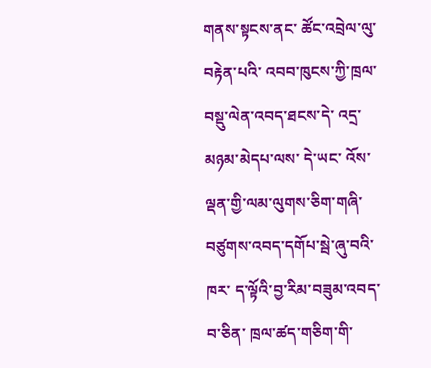གནས་སྟངས་ནང་ ཚོང་འབྲེལ་ལུ་བརྟེན་པའི་ འབབ་ཁུངས་ཀྱི་ཁྲལ་བསྡུ་ལེན་འབད་ཐངས་དེ་ འདྲ་མཉམ་མེདཔ་ལས་ དེ་ཡང་ འོས་ལྡན་གྱི་ལམ་ལུགས་ཅིག་གཞི་བཙུགས་འབད་དགོཔ་སྦེ་ཞུ་བའི་ཁར་ ད་ལྟོའི་བྱ་རིམ་བཟུམ་འབད་བ་ཅིན་ ཁྲལ་ཚད་གཅིག་གི་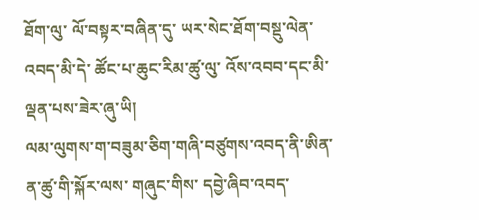ཐོག་ལུ་ ལོ་བསྟར་བཞིན་དུ་ ཡར་སེང་ཐོག་བསྡུ་ལེན་འབད་མི་དེ་ ཚོང་པ་ཆུང་རིམ་ཚུ་ལུ་ འོས་འབབ་དང་མི་ལྡན་པས་ཟེར་ཞུ་ཡི།
ལམ་ལུགས་ག་བཟུམ་ཅིག་གཞི་བཙུགས་འབད་ནི་ཨིན་ན་ཚུ་གི་སྐོར་ལས་ གཞུང་གིས་ དབྱེ་ཞིབ་འབད་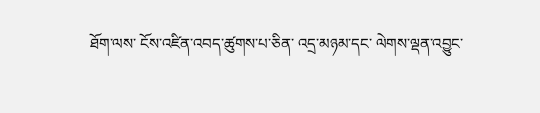ཐོག་ལས་ ངོས་འཛིན་འབད་ཚུགས་པ་ཅིན་ འདྲ་མཉམ་དང་ ལེགས་ལྡན་འབྱུང་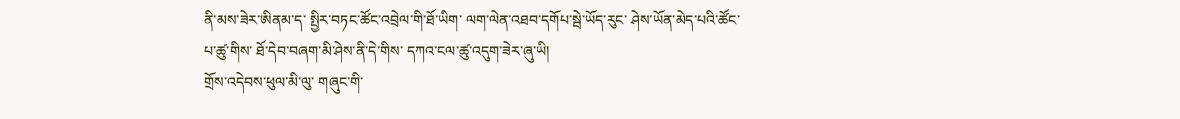ནི་མས་ཟེར་ཨིནམ་ད་ སྤྱིར་བཏང་ཚོང་འབྲེལ་གི་ཐོ་ཡིག་ ལག་ལེན་འཐབ་དགོཔ་སྦེ་ཡོད་རུང་ ཤེས་ཡོན་མེད་པའི་ཚོང་པ་ཚུ་གིས་ ཐོ་དེབ་བཞག་མི་ཤེས་ནི་དེ་གིས་ དཀའ་ངལ་ཚུ་འདུག་ཟེར་ཞུ་ཡི།
གྲོས་འདེབས་ཕུལ་མི་ལུ་ གཞུང་གི་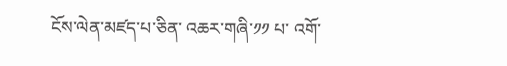ངོས་ལེན་མཛད་པ་ཅིན་ འཆར་གཞི་༡༡ པ་ འགོ་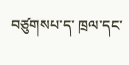བཙུགསཔ་ད་ ཁྲལ་དང་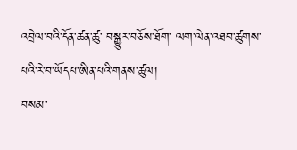འབྲེལ་བའི་དོན་ཚན་ཚུ་ བསྒྱུར་བཅོས་ཐོག་ ལག་ལེན་འཐབ་ཚུགས་པའི་རེ་བ་ཡོདཔ་ཨིན་པའི་གནས་ཚུལ།
བསམ་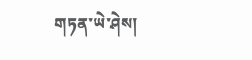གཏན་ཡེ་ཤེས།